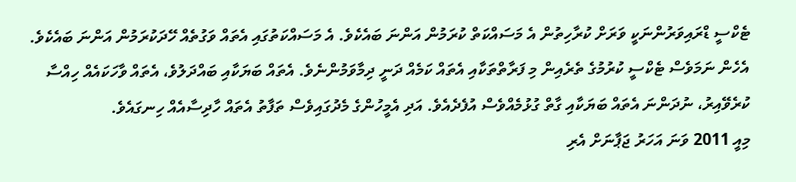ޓެކްސީ ޑްރައިވަރުންނަކީ ވަރަށް ކުރާހިތުން އެ މަސައްކަތް ކުރަމުން އަންނަ ބައެކެވެ. އެ މަސައްކަތުގައި އެތައް ވަގުތެއް ހޭދަކުރަމުން އަންނަ ބައެކެވެ. އެހެން ނަމަވެސް ޓެކްސީ ކުރުމުގެ ތެރެއިން މި ފަރާތްތަކާއި އެތައް ކަމެއް ދަނީ ދިމާވަމުންނެވެ. އެތައް ބަޔަކާއި ބައްދަލުވެ، އެތައް ވާހަކައެއް ހިއްސާ ކުރެވޭއިރު، ނުދަންނަ އެތައް ބަޔަކާއި ގާތް ގުޅުމެއްވެސް އުފެދެއެވެ. އަދި އެމީހުންގެ މެދުގައިވެސް ތަފާތު އެތައް ހާދިސާއެއް ހިނގައެވެ.
މިއީ 2011 ވަނަ އަހަރު ޖަޕާނަށް އެރި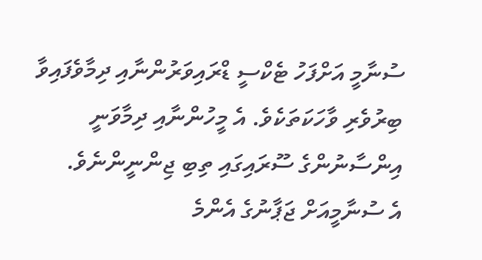ސުނާމީ އަށްފަހު ޓެކްސީ ޑްރައިވަރުންނާއި ދިމާވެފައިވާ ބިރުވެރި ވާހަކަތަކެވެ. އެ މީހުންނާއި ދިމާވަނީ އިންސާނުންގެ ސޫރައިގައި ތިބި ޖިންނީންނެވެ.
އެ ސުނާމީއަށް ޖަޕާނުގެ އެންމެ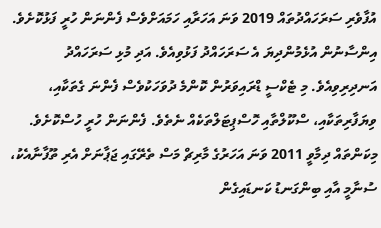އުފާވެރި ސަރަހައްދުތައް 2019 ވަނަ އަހަރާއި ހަމައަށްވެސް ފެންނަން ހުރީ ފަޅުކޮށެވެ. އިންސާނުން އުޅެމުންދިޔަ އެ ސަރަހައްދު ފަޅުވިއެވެ. އަދި މުޅި ސަރަހައްދު އަނދިރިވިއެވެ. މި ޓެކްސީ ޑްރައިވަރުން ކޮންމެ ދުވަހަކުވެސް ފެންނަ ގެތަކާއި، ވިޔަފާރިތަކާއި، ސްކޫލްތާއި ހޮސްޕިޓަލްތަކެއް ނެތެވެ. ފެންނަން ހުރީ ހުސްކޮށެވެ. މިކަންތައް ދިމާވީ 2011 ވަނަ އަހަރުގެ މާރިޗް މަސް ތެރޭގައި ޖަޕާނަށް އެރި ތޫފާނާއެކު، ސުނާމީ އާއި ބިންގަނޑު ކަނޑައިގެން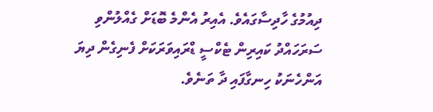ދިއުމުގެ ހާދިސާގައެވެ. އެއިރު އެންމެ ބޮޑަށް ގެއްލުންވި ސަރަހައްދު ކައިރިން ޓެކްސީ ޑްރައިވަރަކަށް ފެނިގެން ދިޔަ އަންހެނަކު ހިނގާފައި ދާ ތަނެވެ.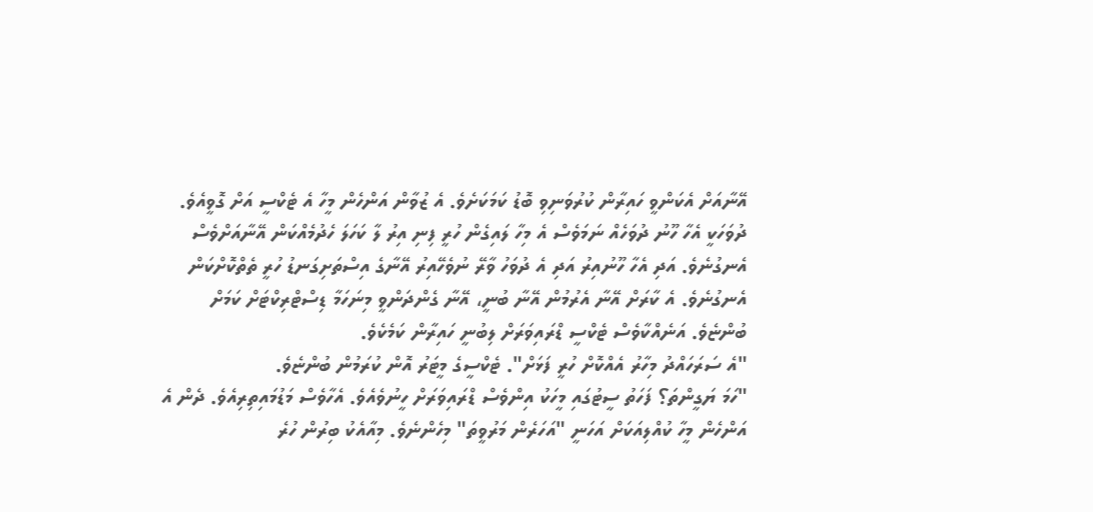އޭނާއަށް އެކަންވީ ހައިރާން ކުރުވަނިވި ބޮޑު ކަމަކަށެވެ. އެ ޒުވާން އަންހެން މީހާ އެ ޓެކްސީ އަށް ގޮވީއެވެ.
ދުވަހަކީ އެހާ ހޫނު ދުވަހެއް ނަމަވެސް އެ މިހާ ލައިގެން ހުރީ ފިނި އިރު ލާ ކަހަލަ ހެދުމެއްކަން އޭނާއަށްވެސް އެނގުނެވެ. އަދި އެހާ ހޫނުއިރު އަދި އެ ދުވަހު ވާރޭ ނުވެހޭއިރު އޭނާގެ އިސްތަށިގަނޑު ހުރީ ތެތްކޮށްކަން އެނގުނެވެ. އެ ކާރަށް އޭނާ އެރުމުން އޭނާ ބުނީ، އޭނާ ގެންދަންވީ މިނަހަމާ ޑިސްޓްރިކްޓަށް ކަމަށް ބުންޏެވެ. އަނެއްކާވެސް ޓެކްސީ ޑްރައިވަރަށް ލިބުނީ ހައިރާން ކަމެކެވެ.
"އެ ސަރަހައްދު މިހާރު އެއްކޮށް ހުރީ ފަޅަށް". ޓެކްސީގެ މީޓަރު އޮން ކުރަމުން ބުންޏެވެ.
"ހަމަ ޔަގީންތަ؟ ފަހަތު ސީޓުގައި މީހަކު އިންވެސް ޑްރައިވަރަށް ހީނުވެއެވެ. އެހާވެސް މަޑުމައިތިރިއެވެ. ދެން އެ އަންހެން މީހާ ކުއްލިއަކަށް އަހަނީ "އަހަރެން މަރުވީތަ" މިހެންނެވެ. މިއާއެކު ބިރުން ހުރެ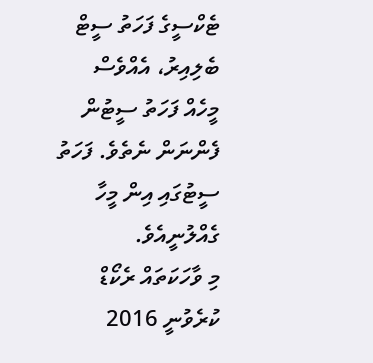ޓެކްސީގެ ފަހަތު ސީޓް ބެލިއިރު، އެއްވެސް މީހެއް ފަހަތު ސީޓުން ފެންނަން ނެތެވެ. ފަހަތު ސީޓުގައި އިން މީހާ ގެއްލުނީއެވެ.
މި ވާހަކަތައް ރެކޯޑް ކުރެވުނީ 2016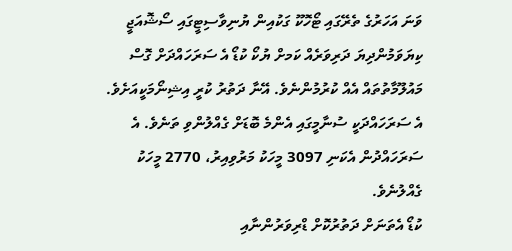ވަނަ އަހަރުގެ ތެރޭގައި ޓޯހޮކޫ ގަކުއިން ޔުނިވާސިޓީގައި ސޯޝޮއަޖީ ކިޔަވަމުންދިޔަ ދަރިވަރެއް ކަމށް ޔުކޯ ކުޑޯ އެ ސަރަހައްދަށް ގޮސް މައުލޫމާތުތައް އެއް ކުރުމުންނެވެ. އޭނާ ދަތުރު ކުރީ އިޝިނޯމަކީއަށެވެ. އެ ސަރަހައްދަކީ ސުނާމީގައި އެންމެ ބޮޑަށް ގެއްލުންވި ތަނެވެ. އެ ސަރަހައްދުން އެކަނި 3097 މީހަކު މަރުވިއިރު، 2770 މީހަކު ގެއްލުނެވެ.
ކުޑޯ އެތަނަށް ދަތުރުކޮށް ޑްރިވަރުންނާއި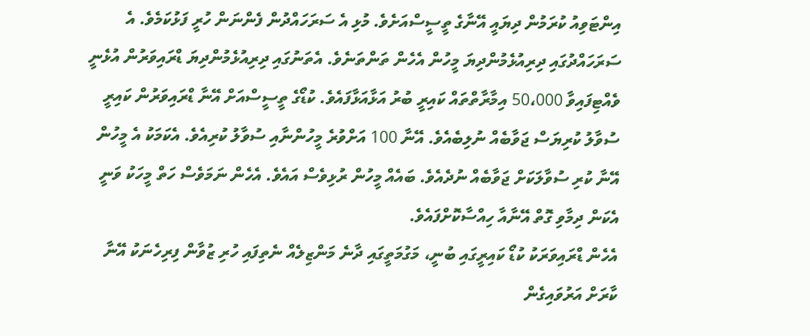އިންޓަވިއު ކުރަމުން ދިޔައީ އޭނާގެ ތީސީސްއަށެވެ. މުޅި އެ ސަރަހައްދުން ފެންނަން ހުރީ ފަޅުކަމެވެ. އެ ސަރަހައްދުގައި ދިރިއުޅެމުންދިޔަ މީހުން އެހެން ތަންތަނެވެ. އެތަނުގައި ދިރިއުޅެމުންދިޔަ ޑްރައިވަރުން އުޅެނީ ވެއްޓިފައިވާ 50،000 އިމާރާތްތައް ކައިރީ ބުރު އަޅާއަޅާފައެވެ. ކުޑޯގެ ތީސީސްއަށް އޭނާ ޑްރައިވަރުން ކައިރީ ސުވާލު ކުރިޔަސް ޖަވާބެއް ނުލިބެއެވެ. އޭނާ 100 އަށްވުރެ މީހުންނާއި ސުވާލު ކުރިއެވެ. އެކަމަކު އެ މީހުން އޭނާ ކުރި ސުވާލަކަށް ޖަވާބެއް ނުދެއެވެ. ބައެއް މީހުން ރުޅިވެސް އައެވެ. އެހެން ނަމަވެސް ހަތް މީހަކު ވަނީ އެކަން ދިމާވި ގޮތް އޭނާއާ ހިއްސާކޮށްފައެވެ.
އެހެން ޑްރައިވަރަކު ކުޑޯ ކައިރީގައި ބުނީ، މަގުމަތީގައި ދާނެ މަންޒިލެއް ނެތިފައި ހުރި ޒުވާން ފިރިހެނަކު އޭނާ ކާރަށް އަރުވައިގެން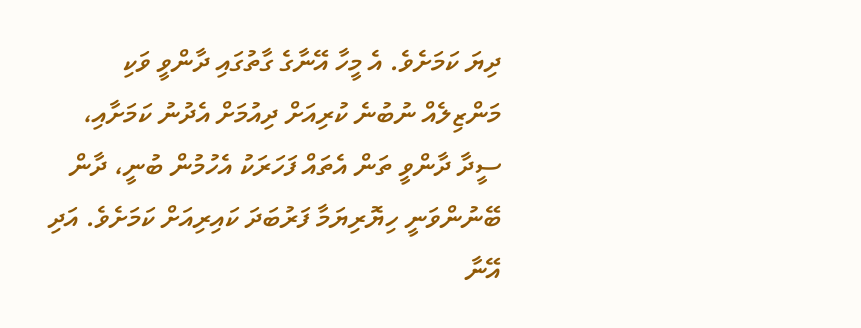ދިޔަ ކަމަށެވެ. އެ މީހާ އޭނާގެ ގާތުގައި ދާންވީ ވަކި މަންޒިލެއް ނުބުނެ ކުރިއަށް ދިއުމަށް އެދުނު ކަމަށާއި، ސީދާ ދާންވީ ތަން އެތައް ފަހަރަކު އެހުމުން ބުނީ، ދާން ބޭނުންވަނީ ހިޔޮރިޔަމާ ފަރުބަދަ ކައިރިއަށް ކަމަށެވެ. އަދި އޭނާ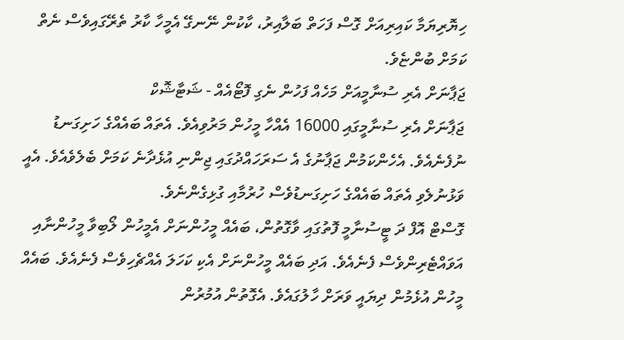ހިޔޮރިޔަމާ ކައިރިއަށް ގޮސް ފަހަތް ބަލާއިރު، ކާކުން ނޭނގޭ އެމީހާ ކާރު ތެރޭގައިވެސް ނެތް ކަމަށް ބުންޏެވެ.
ޖަޕާނަށް އެރި ސުނާމީއަށް މަހެއް ފަހުން ނެގި ފޮޓޯއެއް - ޝަޓާޝޮކް
ޖަޕާނަށް އެރި ސުނާމީގައި 16000 އެއްހާ މީހުން މަރުވިއެވެ. އެތައް ބައެއްގެ ހަށިގަނޑު ނުފެނެއެވެ. އެހެންކަމުން ޖަޕާނުގެ އެ ސަރަހައްދުގައި ޖިންނި އުޅެދާނެ ކަމަށް ބެލެވެއެވެ. އެއީ ވަޅުނުލެވި އެތައް ބައެއްގެ ހަށިގަނޑުވެސް ހުރުމާއި ގުޅިގެންނެވެ.
ގޮސްޓް އޮފް ދަ ޓީސުނާމީ ފޮތުގައި ވާގޮތުން، ބައެއް މީހުންނަށް އެމީހުން ލޯބިވާ މީހުންނާއި އަވައްޓެރިންވެސް ފެނެއެވެ. އަދި ބައެއް މީހުންނަށް އެކި ކަހަލަ އެއްޗެހިވެސް ފެނެއެވެ. ބައެއް މީހުން އުޅެމުން ދިޔައީ ވަރަށް ހާލުގައެވެ. އެގޮތުން އުމުރުން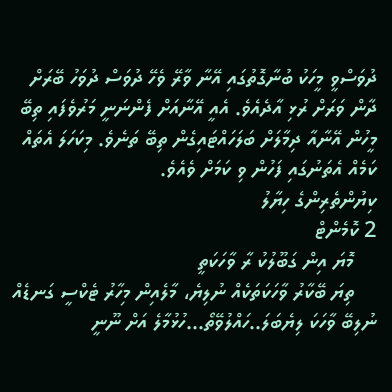ދުވަސްވީ މީހަކު ބުނާގޮތުގައި އޭނާ ވާރޭ ވެހޭ ދުވަސް ދުވަހު ބޭރަށް ދާން ވަރަށް ރުޅި އާދެއެވެ. އެއީ އޭނާއަށް ފެންނަނީ މަރުވެފައި ތިބޭ މީހުން އޭނާއާ ދިމާލަށް ބަލަހައްޓައިގެން ތިބޭ ތަނެވެ. މިކަހަލަ އެތައް ކަމެއް އެތަނުގައި ފަހުން ވި ކަމަށް ވެއެވެ.
ކިޔުންތެރިންގެ ހިޔާލު
2 ކޮމެންޓް
    މޮޔަ އިން ގަބޫލުކު ރާ ވާހަކަތީ
    ތިޔަ ބޭކާރު ވާހަކަތަކެއް ނުލިޔެ، މާލެއިން މިހާރު ޓެކްސީ ގަނޑެއް ނުލިބޭ ވާހަކަ ލިޔެބަލަ..ހައްލުވޭތޯ...ހުޅުމާލެ އަށް ނޫނީ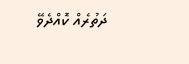ދަތުރެއް ކޮއްދެވޭ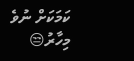ކަމަކަށް ނުވެ މިހާރު😒